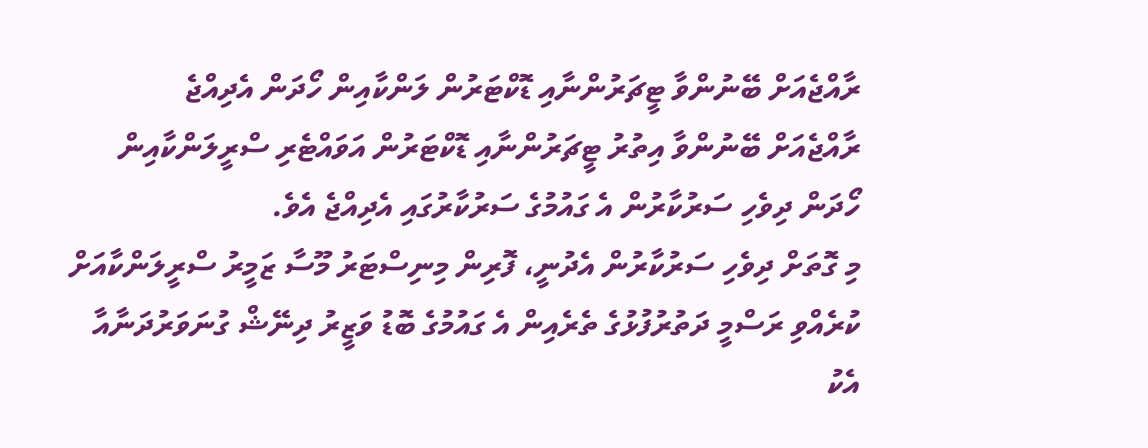ރާއްޖެއަށް ބޭނުންވާ ޓީޗަރުންނާއި ޑޮކްޓަރުން ލަންކާއިން ހޯދަން އެދިއްޖެ
ރާއްޖެއަށް ބޭނުންވާ އިތުރު ޓީޗަރުންނާއި ޑޮކްޓަރުން އަވައްޓެރި ސްރީލަންކާއިން ހޯދަން ދިވެހި ސަރުކާރުން އެ ގައުމުގެ ސަރުކާރުގައި އެދިއްޖެ އެވެ.
މި ގޮތަށް ދިވެހި ސަރުކާރުން އެދުނީ، ފޮރިން މިނިސްޓަރު މޫސާ ޒަމީރު ސްރީލަންކާއަށް ކުރެއްވި ރަސްމީ ދަތުރުފުޅުގެ ތެރެއިން އެ ގައުމުގެ ބޮޑު ވަޒީރު ދިނޭޝް ގުނަވަރުދަނާއާ އެކު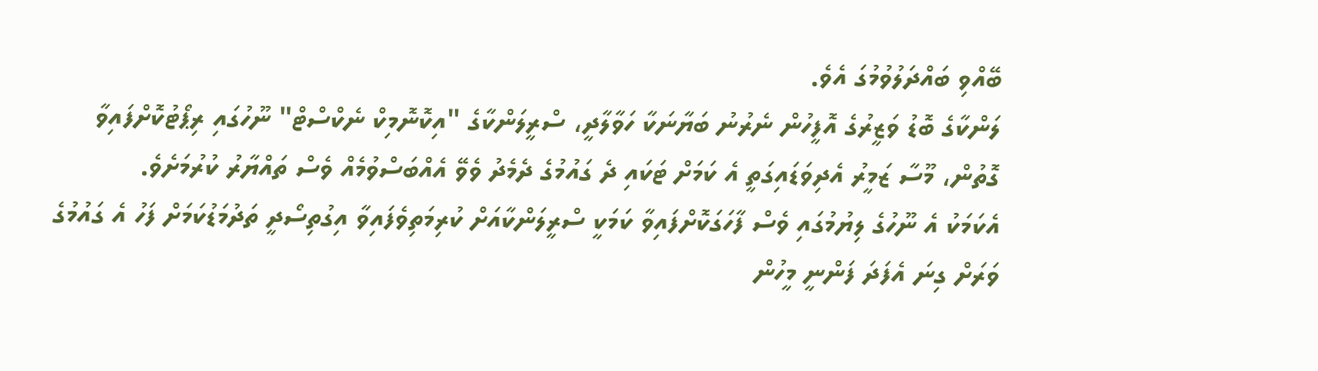ބޭއްވި ބައްދަލުވުމުގަ އެވެ.
ލަންކާގެ ބޮޑު ވަޒީރުގެ އޮފީހުން ނެރުނު ބަޔާނަކާ ހަވާލާދީ، ސްރީލަންކާގެ "އިކޮނޮމިކް ނެކްސްޓް" ނޫހުގައި ރިޕޯޓުކޮށްފައިވާ ގޮތުން، މޫސާ ޒަމީރު އެދިވަޑައިގަތީ އެ ކަމަށް ޓަކައި ދެ ގައުމުގެ ދެމެދު ވެވޭ އެއްބަސްވުމެއް ވެސް ތައްޔާރު ކުރުމަށެވެ.
އެކަމަކު އެ ނޫހުގެ ލިޔުމުގައި ވެސް ފާހަގަކޮށްފައިވާ ކަމަކީ ސްރީލަންކާއަށް ކުރިމަތިވެފައިވާ އިގުތިސޯދީ ތަދުމަޑުކަމަށް ފަހު އެ ގައުމުގެ ވަރަށް ގިނަ އެފަދަ ފަންނީ މީހުން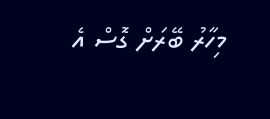މިހާރު ބޭރަށް ގޮސް އެ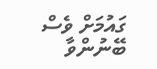ގައުމަށް ވެސް ބޭނުންވާ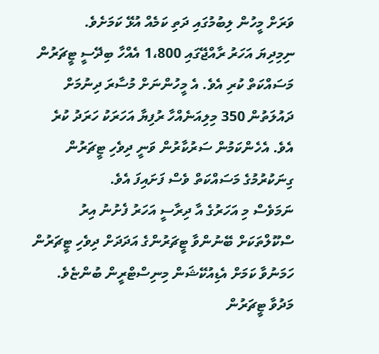ވަރަށް މީހުން ލިބުމުގައި ދަތި ކަމެއް އުޅޭ ކަމަށެވެ.
ނިމިދިޔަ އަހަރު ރާއްޖޭގައި 1،800 އެއްހާ ބިދޭސީ ޓީޗަރުން މަސައްކަތް ކުރި އެވެ. އެ މީހުންނަށް މުސާރަ ދިނުމަށް ދައުލަތުން 350 މިލިއަނެއްހާ ރުފިޔާ އަހަރަކު ހަރަދު ކުރެ އެވެ. އެހެންކަމުން ސަރުކާރުން ވަނީ ދިވެހި ޓީޗަރުން ގިނަކުރުމުގެ މަސައްކަތް ވެސް ފަށައިފަ އެވެ.
ނަމަވެސް މި އަހަރުގެ އާ ދިރާސީ އަހަރު ފެށުނު އިރު ސްކޫލްތަކަށް ބޭނުންވާ ޓީޗަރުންގެ އަދަދަށް ދިވެހި ޓީޗަރުން ހަމަނުވާ ކަމަށް އެޑިއުކޭޝަން މިނިސްޓްރީން ބުންޏެވެ. މަދުވާ ޓީޗަރުން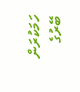ހަމަކުރަން ބޭރުގެ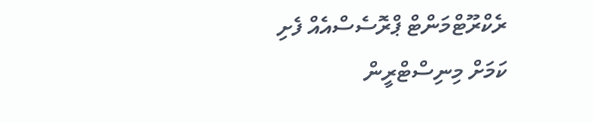ރެކްރޫޓްމަންޓް ޕްރޮސެސްއެއް ފެށި ކަމަށް މިނިސްޓްރީން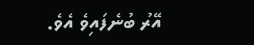އޭރު ބުނެފައިވެ އެވެ.